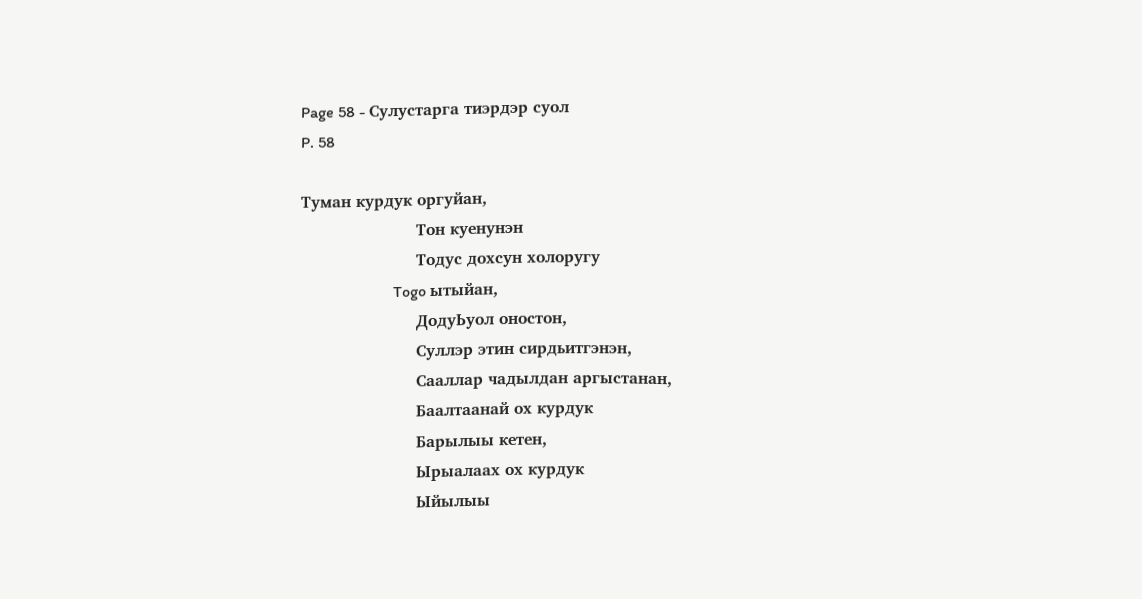Page 58 - Сулустарга тиэрдэр суол
P. 58

Туман курдук оргуйан,
                       Тон куенунэн
                       Тодус дохсун холоругу
                       Togo ытыйан,
                       ДодуЬуол оностон,
                       Суллэр этин сирдьитгэнэн,
                       Сааллар чадылдан аргыстанан,
                       Баалтаанай ох курдук
                       Барылыы кетен,
                       Ырыалаах ох курдук
                       Ыйылыы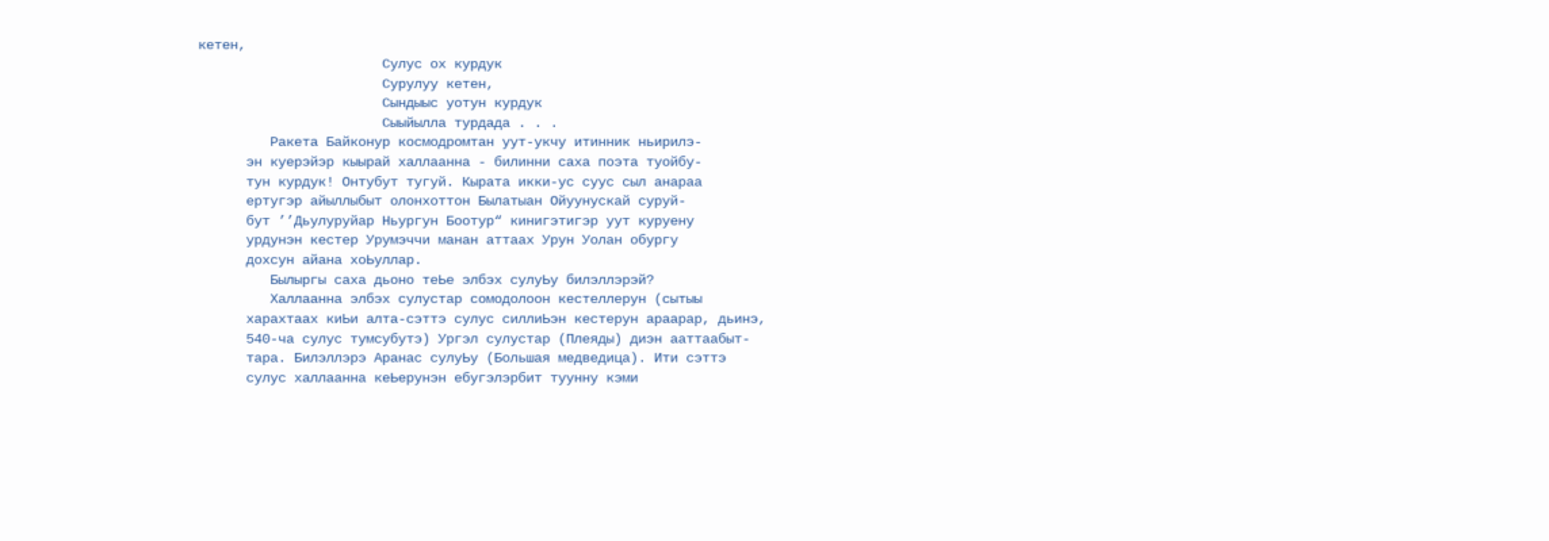кетен,
                       Сулус ох курдук
                       Сурулуу кетен,
                       Сындыыс уотун курдук
                       Сыыйылла турдада . . .
         Ракета Байконур космодромтан уут-укчу итинник ньирилэ-
      эн куерэйэр кыырай халлаанна - билинни саха поэта туойбу-
      тун курдук! Онтубут тугуй. Кырата икки-ус суус сыл анараа
      ертугэр айыллыбыт олонхоттон Былатыан Ойуунускай суруй-
      бут ’’Дьулуруйар Ньургун Боотур“ кинигэтигэр уут куруену
      урдунэн кестер Урумэччи манан аттаах Урун Уолан обургу
      дохсун айана хоЬуллар.
         Былыргы саха дьоно теЬе элбэх сулуЬу билэллэрэй?
         Халлаанна элбэх сулустар сомодолоон кестеллерун (сытыы
      харахтаах киЬи алта-сэттэ сулус силлиЬэн кестерун араарар, дьинэ,
      540-ча сулус тумсубутэ) Ургэл сулустар (Плеяды) диэн ааттаабыт-
      тара. Билэллэрэ Аранас сулуЬу (Большая медведица). Ити сэттэ
      сулус халлаанна кеЬерунэн ебугэлэрбит туунну кэми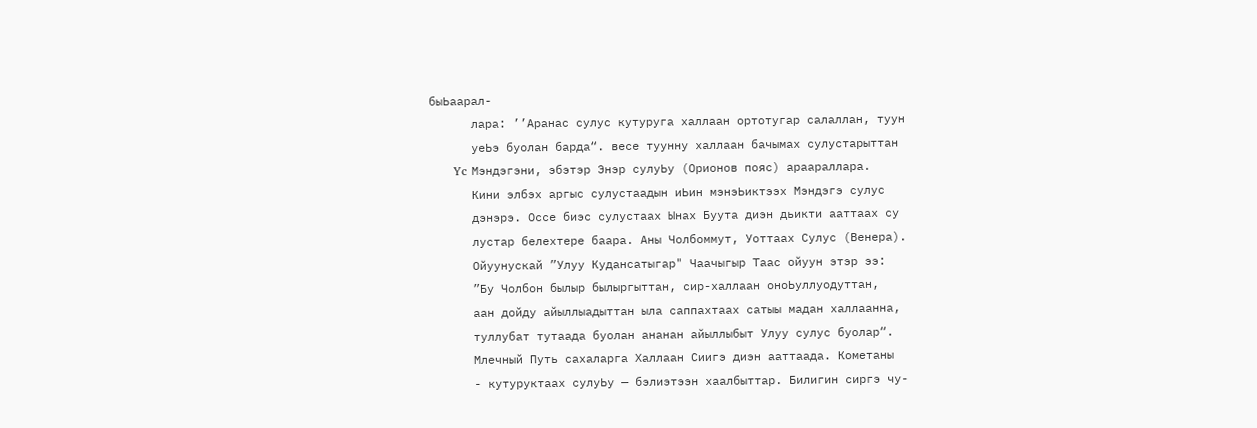быЬаарал-
      лара: ’’Аранас сулус кутуруга халлаан ортотугар салаллан, туун
      уеЬэ буолан барда“. весе туунну халлаан бачымах сулустарыттан
      Yc Мэндэгэни, эбэтэр Энэр сулуЬу (Орионов пояс) араараллара.
      Кини элбэх аргыс сулустаадын иЬин мэнэЬиктээх Мэндэгэ сулус
      дэнэрэ. Оссе биэс сулустаах Ынах Буута диэн дьикти ааттаах су
      лустар белехтере баара. Аны Чолбоммут, Уоттаах Сулус (Венера).
      Ойуунускай ”Улуу Кудансатыгар" Чаачыгыр Таас ойуун этэр ээ:
      ”Бу Чолбон былыр былыргыттан, сир-халлаан оноЬуллуодуттан,
      аан дойду айыллыадыттан ыла саппахтаах сатыы мадан халлаанна,
      туллубат тутаада буолан ананан айыллыбыт Улуу сулус буолар“.
      Млечный Путь сахаларга Халлаан Сиигэ диэн ааттаада. Кометаны
      - кутуруктаах сулуЬу — бэлиэтээн хаалбыттар. Билигин сиргэ чу-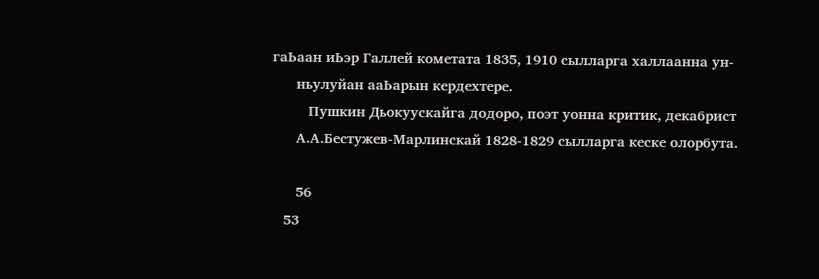гаЬаан иЬэр Галлей кометата 1835, 1910 сылларга халлаанна ун-
      ньулуйан ааЬарын кердехтере.
         Пушкин Дьокуускайга додоро, поэт уонна критик, декабрист
      А.А.Бестужев-Марлинскай 1828-1829 сылларга кеске олорбута.

      56
   53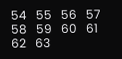54   55   56   57   58   59   60   61   62   63